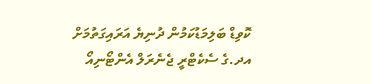ކޮވިޑް ބަލިމަޑުކަމުން ދުނިޔެ އަރައިގަތުމަށް އދ.ގެ ސެކެޓްރީ ޖެނެރަލް އެންޓޯނިއޯ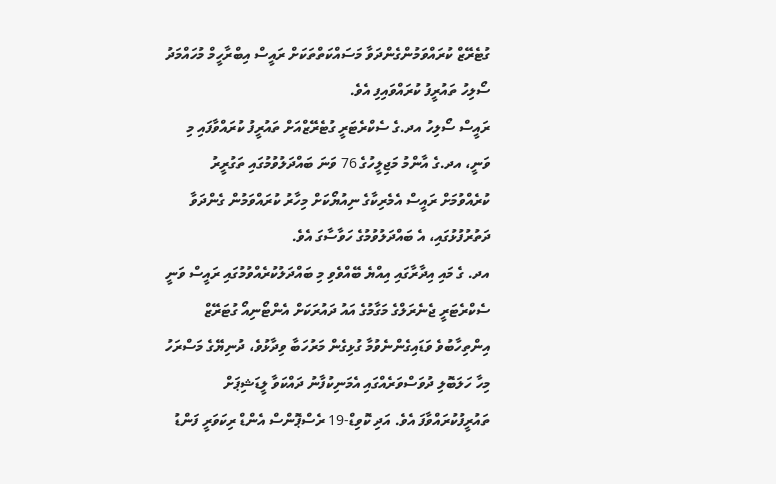ގުޓެރޭޒް ކުރައްވަމުންގެންދަވާ މަސައްކަތްތަކަށް ރައީސް އިބްރާހީމް މުހައްމަދު ސޯލިހު ތައުރީފު ކުރައްވައިފި އެވެ.
ރައީސް ސޯލިހު އދ.ގެ ސެކްރެޓަރީ ގުޓެރޭޒްއަށް ތައުރީފު ކުރައްވާފައި މި ވަނީ، އދ.ގެ އާންމު މަޖިލީހުގެ 76 ވަނަ ބައްދަލުވުމުގައި ތަގުރީރު ކުރެއްވުމަށް ރައީސް އެމެރިކާގެ ނިއުޔޯކަށް މިހާރު ކުރައްވަމުން ގެންދަވާ ދަތުރުފުޅުގައި، އެ ބައްދަލުވުމުގެ ހަވާސާގަ އެވެ.
އދ. ގެ މައި އިދާރާގައި އިއްޔެ ބޭއްވެވި މި ބައްދަލުކުރެއްވުމުގައި ރައީސް ވަނީ ސެކްރެޓަރީ ޖެނެރަލްގެ މަގާމުގެ އައު ދައުރަކަށް އެންޓޯނިއޯ ގުޓަރޭޒް އިންތިހާބުވެ ވަޑައިގެންނެވުމާ ގުޅިގެން މަރުހަބާ ވިދާޅުވެ، ދުނިޔޭގެ މަސްރަހު މިހާ ހަލަބޮލި ދުވަސްވަރެއްގައި އެމަނިކުފާނު ދައްކަވާ ލީޑަޝިޕަށް ތައުރީފުކުރައްވާފަ އެވެ. އަދި ކޮވިޑް-19 ރެސްޕޮންސް އެންޑް ރިކަވަރީ ފަންޑު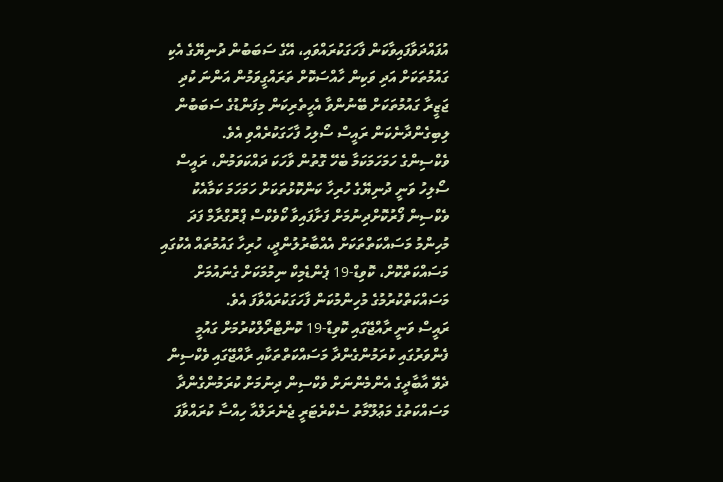އުފައްދަވާފައިވާކަން ފާހަގަކުރައްވައި، އޭގެ ސަބަބުން ދުނިޔޭގެ އެކި ގައުމުތަކަށް އަދި ވަކިން ހާއްސަކޮށް ތަރައްގީވަމުން އަންނަ ކުދި ޖަޒީރާ ގައުމުތަކަށް ބޭނުންވާ އެހީތެރިކަން މިފަންޑުގެ ސަބަބުން ލިބިގެންދާނެކަން ރައީސް ސޯލިހު ފާހަގަކުރެއްވި އެވެ.
ވެކްސިންގެ ހަމަހަމަކަމާ ބެހޭ ގޮތުން ވާހަކަ ދައްކަވަމުން، ރައީސް ސޯލިހު ވަނީ ދުނިޔޭގެ ހުރިހާ ކަންކޮޅުތަކަށް ހަމަހަމަ ކަމާއެކު ވެކްސިން ފޯރުކޮށްދިނުމަށް ފަށާފައިވާ ކޯވެކްސް ޕްރޮގްރާމް ފަދަ މުހިންމު މަސައްކަތްތަކަށް އެއްބާރުލުންދީ، ހުރިހާ ގައުމުތައް އެކުގައި މަސައްކަތްކޮށް، ކޮވިޑް-19 ޕެންޑެމިކް ނިމުމަކަށް ގެނައުމަށް މަސައްކަތްކުރުމުގެ މުހިންމުކަން ފާހަގަކުރައްވާފަ އެވެ.
ރައީސް ވަނީ ރާއްޖޭގައި ކޮވިޑް-19 ކޮންޓްރޯލްކުރުމަށް ގައުމީ ފެންވަރުގައި ކުރަމުންގެންދާ މަސައްކަތްތަކާއި ރާއްޖޭގައި ވެކްސިން ދެވޭ އާބާދީގެ އެންމެންނަށް ވެކްސިން ދިނުމަށް ކުރަމުންގެންދާ މަސައްކަތުގެ މަޢުލޫމާތު ސެކްރެޓަރީ ޖެނެރަލްއާ ހިއްސާ ކުރައްވާފަ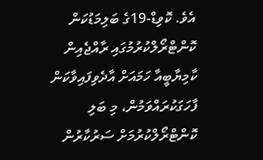އެވެ. ކޮވިޑް-19ގެ ބަލިމަޑުކަން ކޮންޓްރޯލްކުރުމުގައި ރާއްޖެއިން ކާމިޔާބީއާ ހަމައަށް އާދެވިފައިވާކަން ފާހަގަކުރައްވަމުން، މި ބަލި ކޮންޓްރޯލްކުރުމަށް ސަރުކާރުން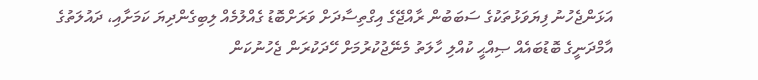އަޅަންޖެހުނު ފިޔަވަޅުތަކުގެ ސަބަބުން ރާއްޖޭގެ އިގްތިސާދަށް ވަރަށްބޮޑު ގެއްލުމެއް ލިބިގެންދިޔަ ކަމަށާއި، ދައުލަތުގެ އާމްދަނީގެ ބޮޑުބައެއް ޞިއްޙީ ކުއްލި ހާލަތު މެނޭޖުކުރުމަށް ހޭދަކުރަން ޖެހުނުކަން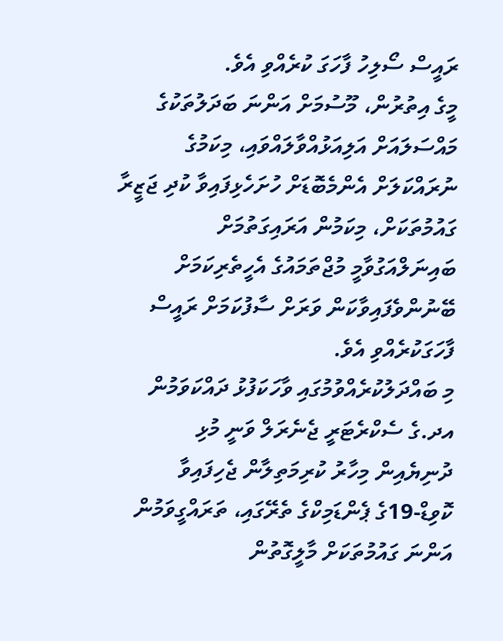ރައީސް ސޯލިހު ފާހަގަ ކުރެއްވި އެވެ.
މީގެ އިތުރުން، މޫސުމަށް އަންނަ ބަދަލުތަކުގެ މައްސަލައަށް އަލިއަޅުއްވާލައްވައި، މިކަމުގެ ނުރައްކަލަށް އެންމެބޮޑަށް ހުށަހެޅިފައިވާ ކުދި ޖަޒީރާ ގައުމުތަކަށް، މިކަމުން އަރައިގަތުމަށް ބައިނަލްއަގުވާމީ މުޖްތަމައުގެ އެހީތެރިކަމަށް ބޭނުންވެފައިވާކަން ވަރަށް ސާފުކަމަށް ރައީސް ފާހަގަކުރެއްވި އެވެ.
މި ބައްދަލުކުރެއްވުމުގައި ވާހަކަފުޅު ދައްކަވަމުން އދ.ގެ ސެކްރެޓަރީ ޖެނެރަލް ވަނީ މުޅި ދުނިޔެއިން މިހާރު ކުރިމަތިލާން ޖެހިފައިވާ ކޮވިޑް-19ގެ ޕެންޑަމިކްގެ ތެރޭގައި، ތަރައްގީވަމުން އަންނަ ގައުމުތަކަށް މާލީގޮތުން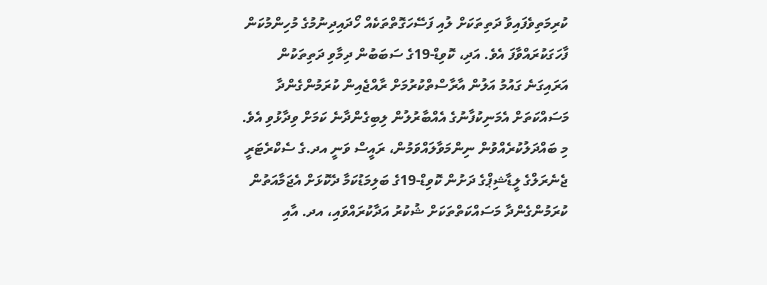ކުރިމަތިވެފައިވާ ދަތިތަކަށް ލުއި ފަސޭހަގޮތްތަކެއް ހޯދައިދިނުމުގެ މުހިންމުކަން ފާހަގަކުރައްވާފަ އެވެ. އަދި، ކޮވިޑް-19ގެ ސަބަބުން ދިމާވި ދަތިތަކުން އަރައިގަނެ ގައުމު އަލުން އާރާސްތްކުރުމަށް ރާއްޖެއިން ކުރަމުންގެންދާ މަސައްކަތަށް އެމަނިކުފާނުގެ އެއްބާރުލުން ލިބިގެންދާނެ ކަމަށް ވިދާޅުވި އެވެ.
މި ބައްދަލުކުރެއްވުން ނިންމަވާލައްވަމުން، ރައީސް ވަނީ އދ.ގެ ސެކްރެޓަރީ ޖެނެރަލްގެ ލީޑާޝިޕްގެ ދަށުން ކޮވިޑް-19ގެ ބަލިމަޑުކަމާ ދެކޮޅަށް އެޖަމާއަތުން ކުރަމުންގެންދާ މަސައްކަތްތަކަށް ޝުކުރު އަދާކުރައްވައި، އދ. އާއި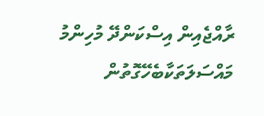ރާއްޖެއިން އިސްކަންދޭ މުހިންމު މައްސަލަތަކާބެހޭގޮތުން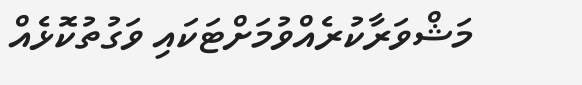މަޝްވަރާކުރެއްވުމަށްޓަކައި ވަގުތުކޮޅެއް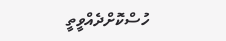ހުސްކޮށްދެއްވީތީ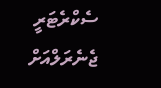ސެކްރެޓަރީ ޖެނެރަލްއަށް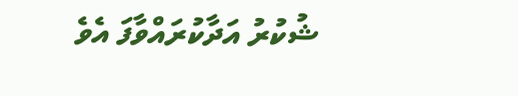ޝުކުރު އަދާކުރައްވާފަ އެވެ